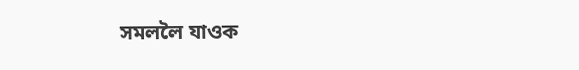সমললৈ যাওক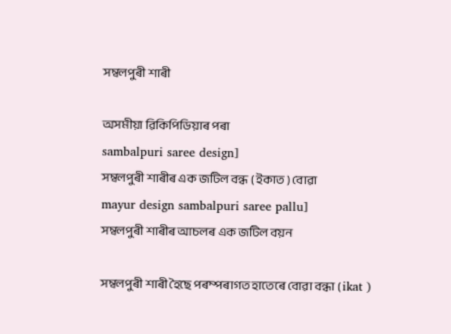সম্বলপুৰী শাৰী

অসমীয়া ৱিকিপিডিয়াৰ পৰা
sambalpuri saree design]
সম্বলপুৰী শাৰীৰ এক জটিল বন্ধ ( ইকাত ) বোৱা
mayur design sambalpuri saree pallu]
সম্বলপুৰী শাৰীৰ আচলৰ এক জটিল বয়ন

সম্বলপুৰী শাৰী হৈছে পৰম্পৰাগত হাতেৰে বোৱা বন্ধা ( ikat )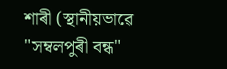শাৰী (স্থানীয়ভাৱে "সম্বলপুৰী বন্ধ"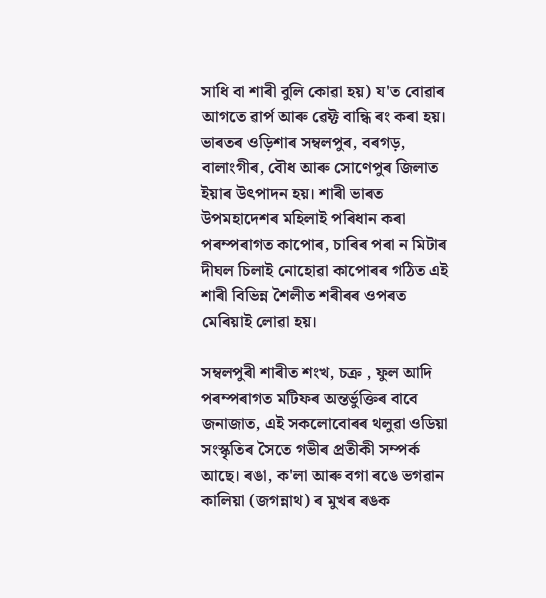সাধি বা শাৰী বুলি কোৱা হয়) য'ত বোৱাৰ আগতে ৱাৰ্প আৰু ৱেফ্ট বান্ধি ৰং কৰা হয়। ভাৰতৰ ওড়িশাৰ সম্বলপুৰ, বৰগড়, বালাংগীৰ, বৌধ আৰু সোণেপুৰ জিলাত ইয়াৰ উৎপাদন হয়। শাৰী ভাৰত উপমহাদেশৰ মহিলাই পৰিধান কৰা পৰম্পৰাগত কাপোৰ, চাৰিৰ পৰা ন মিটাৰ দীঘল চিলাই নোহোৱা কাপোৰৰ গঠিত এই শাৰী বিভিন্ন শৈলীত শৰীৰৰ ওপৰত মেৰিয়াই লোৱা হয়।

সম্বলপুৰী শাৰীত শংখ, চক্ৰ , ফুল আদি পৰম্পৰাগত মটিফৰ অন্তৰ্ভুক্তিৰ বাবে জনাজাত, এই সকলোবোৰৰ থলুৱা ওডিয়া সংস্কৃতিৰ সৈতে গভীৰ প্ৰতীকী সম্পৰ্ক আছে। ৰঙা, ক'লা আৰু বগা ৰঙে ভগৱান কালিয়া (জগন্নাথ) ৰ মুখৰ ৰঙক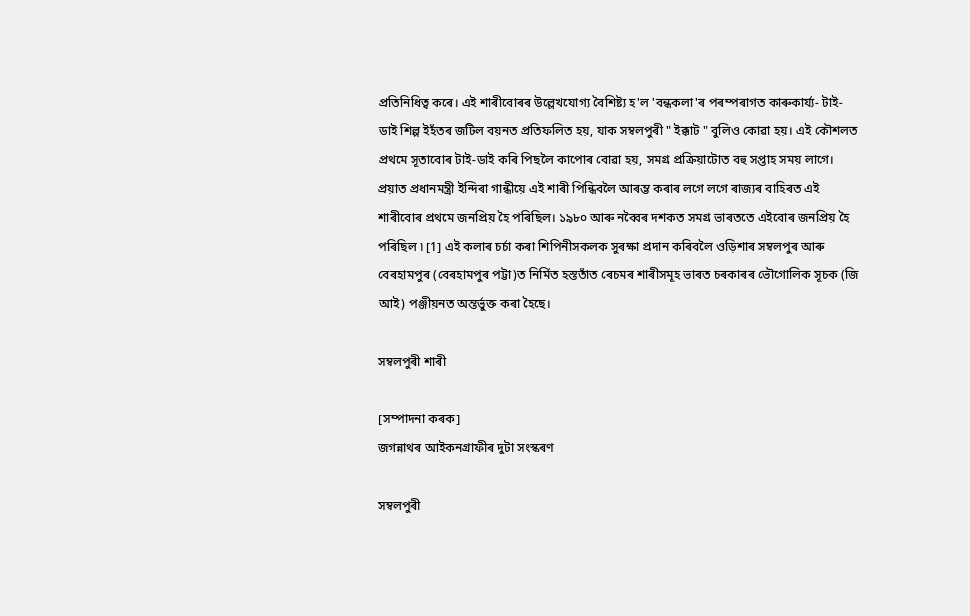প্ৰতিনিধিত্ব কৰে। এই শাৰীবোৰৰ উল্লেখযোগ্য বৈশিষ্ট্য হ'ল 'বন্ধকলা'ৰ পৰম্পৰাগত কাৰুকাৰ্য্য- টাই-ডাই শিল্প ইহঁতৰ জটিল বয়নত প্ৰতিফলিত হয়, যাক সম্বলপুৰী " ইক্কাট " বুলিও কোৱা হয়। এই কৌশলত প্ৰথমে সূতাবোৰ টাই-ডাই কৰি পিছলৈ কাপোৰ বোৱা হয়, সমগ্ৰ প্ৰক্ৰিয়াটোত বহু সপ্তাহ সময় লাগে। প্ৰয়াত প্ৰধানমন্ত্ৰী ইন্দিৰা গান্ধীয়ে এই শাৰী পিন্ধিবলৈ আৰম্ভ কৰাৰ লগে লগে ৰাজ্যৰ বাহিৰত এই শাৰীবোৰ প্ৰথমে জনপ্ৰিয় হৈ পৰিছিল। ১৯৮০ আৰু নব্বৈৰ দশকত সমগ্ৰ ভাৰততে এইবোৰ জনপ্ৰিয় হৈ পৰিছিল ৷ [1] এই কলাৰ চৰ্চা কৰা শিপিনীসকলক সুৰক্ষা প্ৰদান কৰিবলৈ ওড়িশাৰ সম্বলপুৰ আৰু বেৰহামপুৰ (বেৰহামপুৰ পট্টা)ত নিৰ্মিত হস্ততাঁত ৰেচমৰ শাৰীসমূহ ভাৰত চৰকাৰৰ ভৌগোলিক সূচক (জি আই) পঞ্জীয়নত অন্তৰ্ভুক্ত কৰা হৈছে।

সম্বলপুৰী শাৰী

[সম্পাদনা কৰক]
জগন্নাথৰ আইকনগ্ৰাফীৰ দুটা সংস্কৰণ

সম্বলপুৰী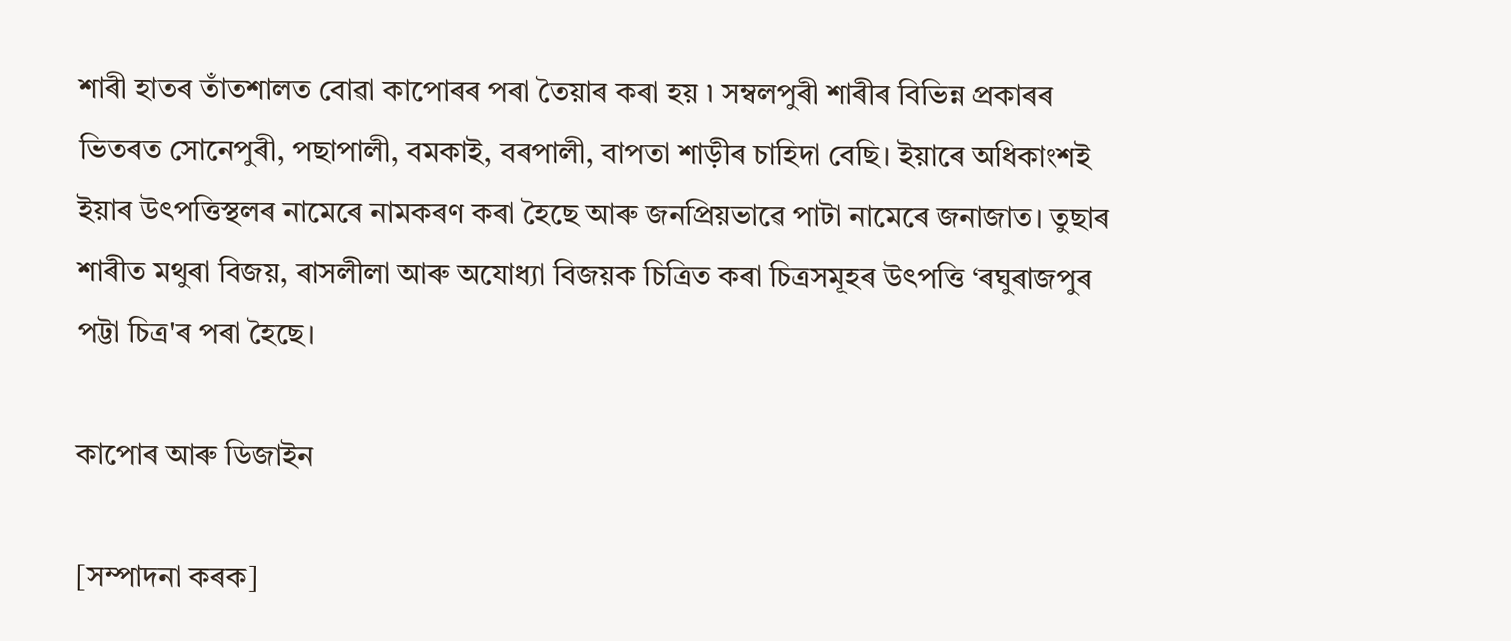শাৰী হাতৰ তাঁতশালত বোৱা কাপোৰৰ পৰা তৈয়াৰ কৰা হয় ৷ সম্বলপুৰী শাৰীৰ বিভিন্ন প্ৰকাৰৰ ভিতৰত সোনেপুৰী, পছাপালী, বমকাই, বৰপালী, বাপতা শাড়ীৰ চাহিদা বেছি। ইয়াৰে অধিকাংশই ইয়াৰ উৎপত্তিস্থলৰ নামেৰে নামকৰণ কৰা হৈছে আৰু জনপ্ৰিয়ভাৱে পাটা নামেৰে জনাজাত। তুছাৰ শাৰীত মথুৰা বিজয়, ৰাসলীলা আৰু অযোধ্যা বিজয়ক চিত্ৰিত কৰা চিত্ৰসমূহৰ উৎপত্তি ‘ৰঘুৰাজপুৰ পট্টা চিত্ৰ'ৰ পৰা হৈছে।

কাপোৰ আৰু ডিজাইন

[সম্পাদনা কৰক]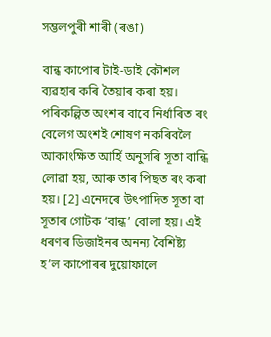সম্ভলপুৰী শাৰী (ৰঙা)

বান্ধ কাপোৰ টাই-ডাই কৌশল ব্যৱহাৰ কৰি তৈয়াৰ কৰা হয়। পৰিকল্পিত অংশৰ বাবে নিৰ্ধাৰিত ৰং বেলেগ অংশই শোষণ নকৰিবলৈ আকাংক্ষিত আৰ্হি অনুসৰি সূতা বান্ধি লোৱা হয়, আৰু তাৰ পিছত ৰং কৰা হয়। [2] এনেদৰে উৎপাদিত সূতা বা সূতাৰ গোটক ‘বান্ধ’ বোলা হয়। এই ধৰণৰ ডিজাইনৰ অনন্য বৈশিষ্ট্য হ’ল কাপোৰৰ দুয়োফালে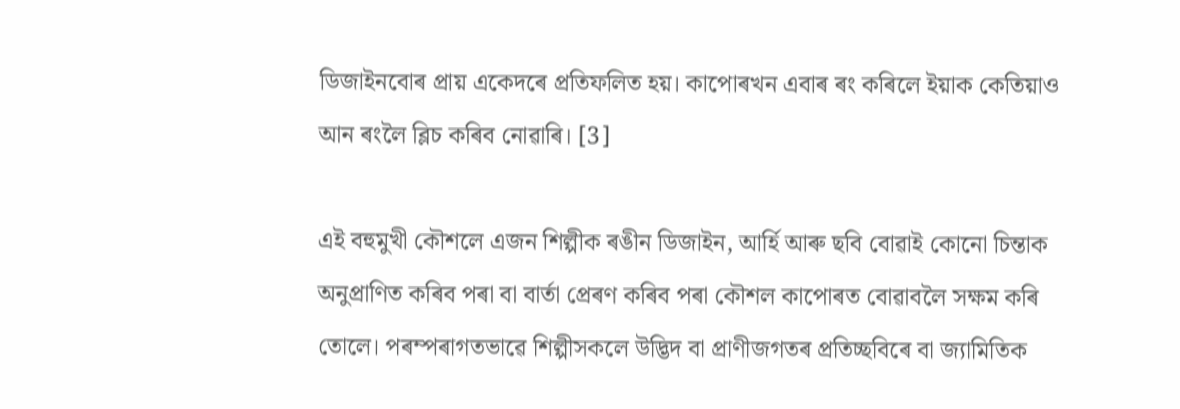ডিজাইনবোৰ প্ৰায় একেদৰে প্ৰতিফলিত হয়। কাপোৰখন এবাৰ ৰং কৰিলে ইয়াক কেতিয়াও আন ৰংলৈ ব্লিচ কৰিব নোৱাৰি। [3]

এই বহুমুখী কৌশলে এজন শিল্পীক ৰঙীন ডিজাইন, আৰ্হি আৰু ছবি বোৱাই কোনো চিন্তাক অনুপ্ৰাণিত কৰিব পৰা বা বাৰ্তা প্ৰেৰণ কৰিব পৰা কৌশল কাপোৰত বোৱাবলৈ সক্ষম কৰি তোলে। পৰম্পৰাগতভাৱে শিল্পীসকলে উদ্ভিদ বা প্ৰাণীজগতৰ প্ৰতিচ্ছবিৰে বা জ্যামিতিক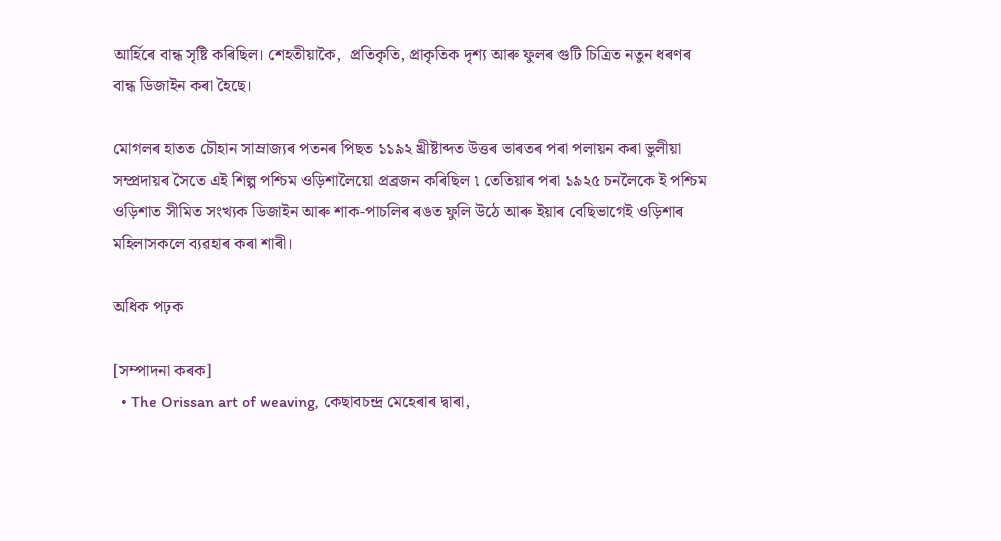আৰ্হিৰে বান্ধ সৃষ্টি কৰিছিল। শেহতীয়াকৈ,  প্ৰতিকৃতি, প্ৰাকৃতিক দৃশ্য আৰু ফুলৰ গুটি চিত্ৰিত নতুন ধৰণৰ বান্ধ ডিজাইন কৰা হৈছে।

মোগলৰ হাতত চৌহান সাম্ৰাজ্যৰ পতনৰ পিছত ১১৯২ খ্ৰীষ্টাব্দত উত্তৰ ভাৰতৰ পৰা পলায়ন কৰা ভুলীয়া সম্প্ৰদায়ৰ সৈতে এই শিল্প পশ্চিম ওড়িশালৈয়ো প্ৰব্ৰজন কৰিছিল ৷ তেতিয়াৰ পৰা ১৯২৫ চনলৈকে ই পশ্চিম ওড়িশাত সীমিত সংখ্যক ডিজাইন আৰু শাক-পাচলিৰ ৰঙত ফুলি উঠে আৰু ইয়াৰ বেছিভাগেই ওড়িশাৰ মহিলাসকলে ব্যৱহাৰ কৰা শাৰী।

অধিক পঢ়ক

[সম্পাদনা কৰক]
  • The Orissan art of weaving, কেছাবচন্দ্ৰ মেহেৰাৰ দ্বাৰা,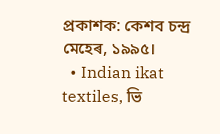প্ৰকাশক: কেশব চন্দ্ৰ মেহেৰ, ১৯৯৫।
  • Indian ikat textiles, ভি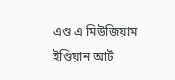এণ্ড এ মিউজিয়াম ইণ্ডিয়ান আৰ্ট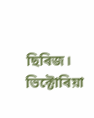ছিৰিজ। ভিক্টোৰিয়া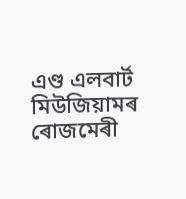এণ্ড এলবাৰ্ট মিউজিয়ামৰ ৰোজমেৰী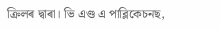ক্ৰিলৰ দ্বাৰা। ভি এণ্ড এ পাব্লিকেচনছ,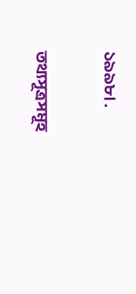১৯৯৮। .

তথ্যসূত্ৰসমূহ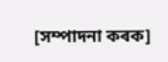[সম্পাদনা কৰক]